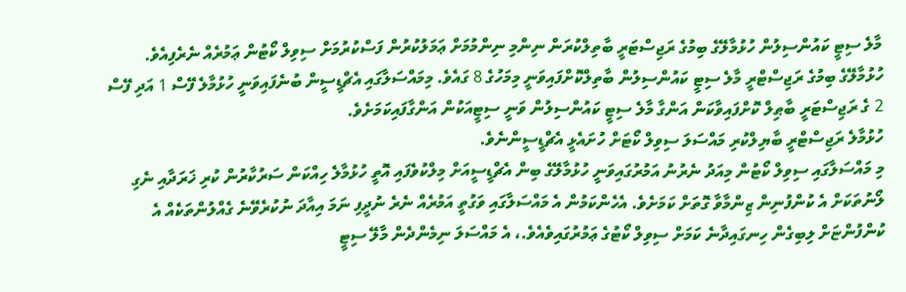މާލެ ސިޓީ ކައުންސިލުން ހުޅުމާލޭގެ ބިމުގެ ރަޖިސްޓަރީ ބާތިލްކުރަން ނިންމި ނިންމުމަށް ޢަމަލުކުރުން ފަސްކުރުމަށް ސިވިލް ކޯޓުން ޢަމުރެއް ނެރެފިއެވެ.
ހުޅުމާލޭގެ ބިމުގެ ރަޖިސްޓްރީ މާލެ ސިޓީ ކައުންސިލުން ބާތިލްކޮށްފައިވަނީ މިމަހުގެ 8 ގައެވެ. މިމައްސަލާގައި އެޗްޑީސީން ބުނެފައިވަނީ ހުޅުމާލެ ފޭސް 1 އަދި ފޭސް 2 ގެ ރަޖިސްޓަރީ ބާޠިލް ކޮށްފައިވާކަން އަންގާ މާލެ ސިޓީ ކައުންސިލުން ވަނީ ސިޓީއަކުން އަންގާފައިކަމަށެވެ.
ހުޅުމާލެ ރަޖިސްޓްރީ ބާޔިލްކުރި މައްސަލަ ސިވިލް ކޯޓަށް ހުށައެޅީ އެޗްޑީސީންނެވެ.
މި މައްސަލާގައި ސިވިލް ކޯޓުން މިއަދު ނެރުނު އަމުރުގައިވަނީ ހުޅުމާލޭގެ ބިން އެޗްޑީސީއަށް މިލްކުވެފައި އޮތީ ހުޅުމާލެ ހިއްކަން ސަރުކާރުން ކުރި ޚަރަދާއި ނެގި ލޯނުތަކަށް އެ ކުންފުނިން ޒިންމާވާ ގޮތަށް ކަމަށެވެ. އެހެންކަމުން އެ މައްސަލާގައި ވަގުތީ އަމުރެއް ނެރެ ނުދީފި ނަމަ އިއާދަ ނުކުރެވޭނެ ގެއްލުންތަކެއް އެ ކުންފުންޏަށް ލިބިގެން ހިނގައިދާނެ ކަމަށް ސިވިލް ކޯޓުގެ ޢަމުރުގައިވެއެވެ.، އެ މައްސަލަ ނިމެންދެން މާލޭ ސިޓީ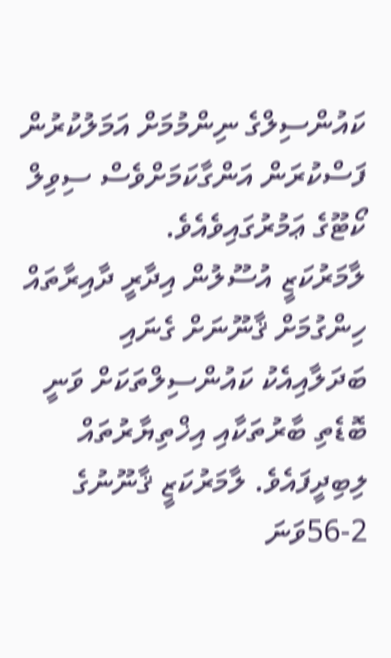ކައުންސިލްގެ ނިންމުމަށް އަމަލުކުރުން ފަސްކުރަން އަންގާކަމަށްވެސް ސިވިލް ކޯޓޫގެ ޢަމުރުގައިވެއެވެ.
ލާމަރުކަޒީ އުސޫލުން އިދާރީ ދާއިރާތައް ހިންގުމަށް ޤާނޫނަށް ގެނައި ބަދަލާއިއެކު ކައުންސިލްތަކަށް ވަނީ ބޮޑެތި ބާރުތަކާއި އިޚްތިޔާރުތައް ލިބިދީފައެވެ. ލާމަރުކަޒީ ޤާނޫނުގެ 2-56ވަނަ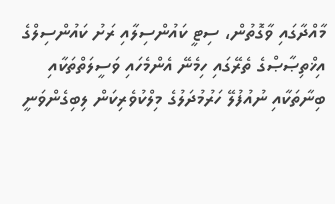މާއްދާގައި ވާގޮތުން، ސިޓީ ކައުންސިލާއި ރަށު ކައުންސިލްގެ އިޚްތިޞާޞްގެ ތެރޭގައި ހިމެނޭ އެންމެހައި ވަސީލަތްތަކާއި ބިނާތަކާއި ނުއުފުލޭ ހަރުމުދަލުގެ މިލްކުވެރިކަން ލިބިގެންވަނީ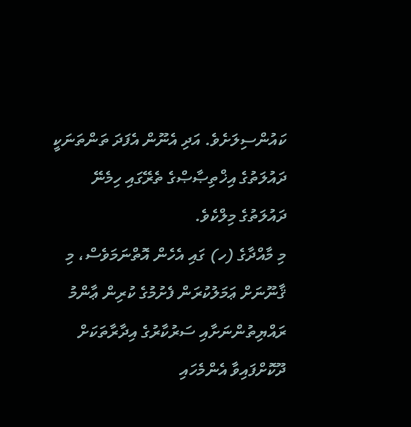ކައުންސިލަށެވެ. އަދި އެނޫން އެފަދަ ތަންތަނަކީ ދައުލަތުގެ އިޚްތިޞާޞްގެ ތެރޭގައި ހިމެނޭ ދައުލަތުގެ މިލްކެވެ.
މި މާއްދާގެ (ހ) ގައި އެހެން އޮތްނަމަވެސް، މި ޤާނޫނަށް ޢަމަލުކުރަން ފެށުމުގެ ކުރިން ޢާންމު ރައްޔިތުންނަށާއި ސަރުކާރުގެ އިދާރާތަކަށް ދޫކޮށްފައިވާ އެންމެހައި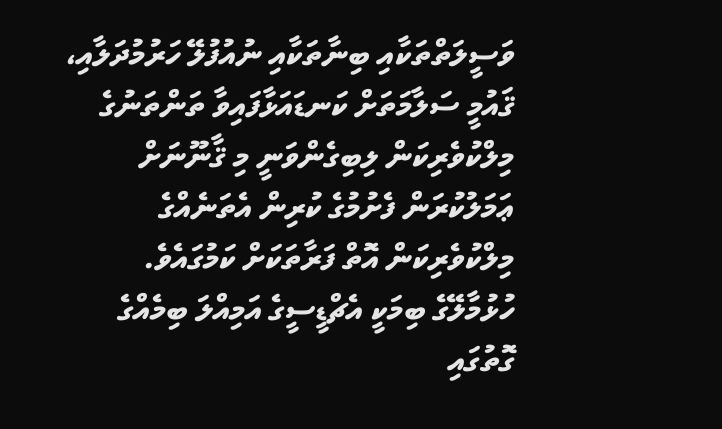ވަސީލަތްތަކާއި ބިނާތަކާއި ނުއުފުލޭ ހަރުމުދަލާއި، ޤައުމީ ސަލާމަތަށް ކަނޑައަޅާފައިވާ ތަންތަނުގެ މިލްކުވެރިކަން ލިބިގެންވަނީ މި ޤާނޫނަށް ޢަމަލުކުރަން ފެށުމުގެ ކުރިން އެތަނެއްގެ މިލްކުވެރިކަން އޮތް ފަރާތަކަށް ކަމުގައެވެ.
ހުޅުމާލޭގެ ބިމަކީ އެޗްޑީސީގެ އަމިއްލަ ބިމެއްގެ ގޮތުގައި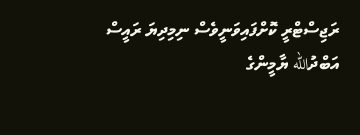ރަޖިސްޓްރީ ކޮށްފައިވަނީވެސް ނިމިދިޔަ ރައީސް އަބްދުالله ޔާމީންގެ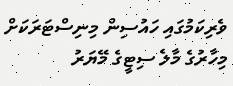ވެރިކަމުގައި ހައުސިން މިނިސްޓަރަކަށް މިހާރުގެ މާލެ ސިޓީގެ މޭޔަރު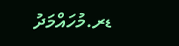ޑރ.މުހައްމަދު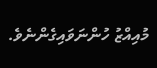މުއިއްޒު ހުންނަވައިގެންނެވެ.